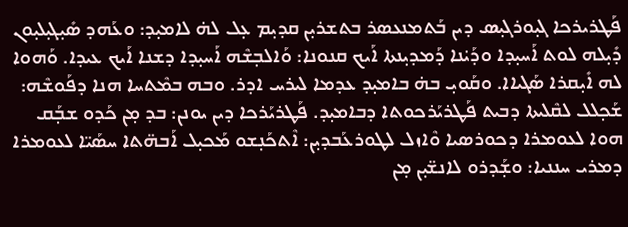ܦܰܛܪܝܪܟܐ ܓܝ̣ܘܪܓܝ̣ܣ ܕܝܢ ܒܰܬܡܢܥܣܪ ܒܬܫܪܝ̣ܢ ܩܕܝ̣ܡ ܥ̣ܠ ܠܗ̇ ܠܐܡܝ̣ܕ: ܘܥܰܗܕ ܣܺܝ̣ܓܝ̣ܠܝ̣ܘܢ ܕܺܝ̣ܠܗ ܠܘܬ ܐܰܚܝ̣ܕܐ ܘܕܰܝ̇ܢܐ ܕܰܡܕܝ̣ܢܬܐ ܐܰܝܟ ܩܢܘܢܐ: ܘܰܐܠܒ̣ܫܶܗ ܐܰܚܝ̣ܕܐ ܕܫܢܐ ܐܰܝܟ ܥܝܕܐ. ܘܰܗܘܐ ܠܗ ܐܺܝ̣ܩܪܐ ܣܰܓܝܐܐ. ܘܩܰܘܝ̣ ܒܗ̇ ܒܐܡܝ̣ܕ ܥܕܡܐ ܠܝܪܚ ܐܕܪ. ܘܒܗ ܒܡܶܬܚܐ ܗܢܐ ܕܦܰܘܫܶܗ: ܫܰܟ̣ܠܠ ܠܩܶܠܝܬܐ ܕܒܝܬ ܦܰܛܪܝܰܪܟܘܬܐ ܕܒܐܡܝ̣ܕ. ܦܰܛܪܝܰܪܟܐ ܕܝܢ ܝܘܢܢ: ܒܕ ܡ̣ܢ ܟܰܕܘ ܫܒ̣ܰܩ ܗܘܐ ܠܥܘܡܪܐ ܕܟܘܪܣܝܐ ܘܶܐܙܠ ܠܛܘܪܥܰܒܕܝ̣ܢ: ܐܶܬܟܰܢ̣ܫܘ ܡܰܟܝ̣ܠ ܐܰܒܗ̈ܬܐ ܚܣܰܝ̈ܐ ܠܥܘܡܪܐ ܕܡܪܝ ܚܢܢܝܐ: ܘܫ̣ܰܕܪܘ ܠܐܢܫ̈ܝ̣ܢ ܡ̣ܢ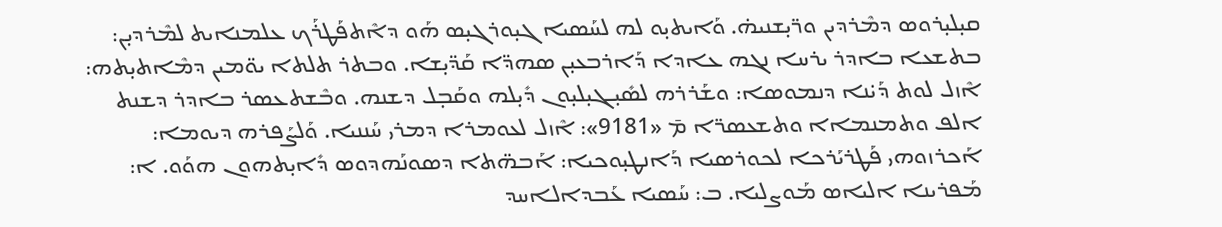ܩܝ̣ܠܝ̣ܪܘܣ ܕܡܶܪܕܝܢ ܘܪ̈ܝ̣ܫܢܝܗ̇. ܘܰܐܝܬܝ̣ܘ ܠܗ ܠܚܰܣܝܐ ܓܝ̣ܘܪܓܝ̣ܣ ܗܰܘ ܕܐܶܬܦܰܛܪܰܟ ܥܠܡܢܐܝܬ ܠܡܶܪܕܝ̣ܢ: ܒܬܫܥܐ ܒܐܕܪ ܝܪܚܐ ܢܓܗ ܥܐܕܐ ܕܰܐܪܒܥܝ̣ܢ ܣܗܕ̈ܐ ܩܰܕ̈ܝ̣ܫܐ. ܘܒܬܪ ܬܠܬܐ ܝܘ̈ܡܝܢ ܕܡܶܐܬܝ̣ܬܗ: ܐܶܙܠ ܠܘܬ ܕܰܝ̇ܢܐ ܕܢܡܘܣܐ: ܘܫܰܪܪܗ ܠܣܺܝ̣ܓܝ̣ܠܝ̣ܘܢ ܕܺܝ̣ܠܗ ܘܩܰܒ̣ܠ ܕܫܢܗ. ܘܒܶܫܬܥܣܪ ܒܐܕܪ ܕܫܢܬ ܐܠܦ ܘܬܡܢܡܐܐ ܘܬܫܥܣܪ̈ܐ ܡ̄ «9181»: ܐܶܙܠ ܠܥܘܡܪܐ ܕܡܪܝ ܚܰܢܢܝܐ. ܘܰܠܨܰܦܪܗ ܕܝܘܡܐ: ܐܰܟܪܙܘܗܝ ܦܰܛܪܝܰܪܟܐ ܠܟܘܪܣܝܐ ܕܰܐܢܛܝ̣ܘܟܝܐ: ܐܰܒܗ̈ܬܐ ܕܣܘܢܰܗܕܘܣ ܕܺܐܝ̣ܬܗܘܢ ܗܘܰܘ. ܐ: ܡܰܦܪܝܢܐ ܐܠܝܐܣ ܡܰܘܨܠܝܐ. ܒ: ܚܰܣܝܐ ܥܰܒܕܐܠܐܚܕ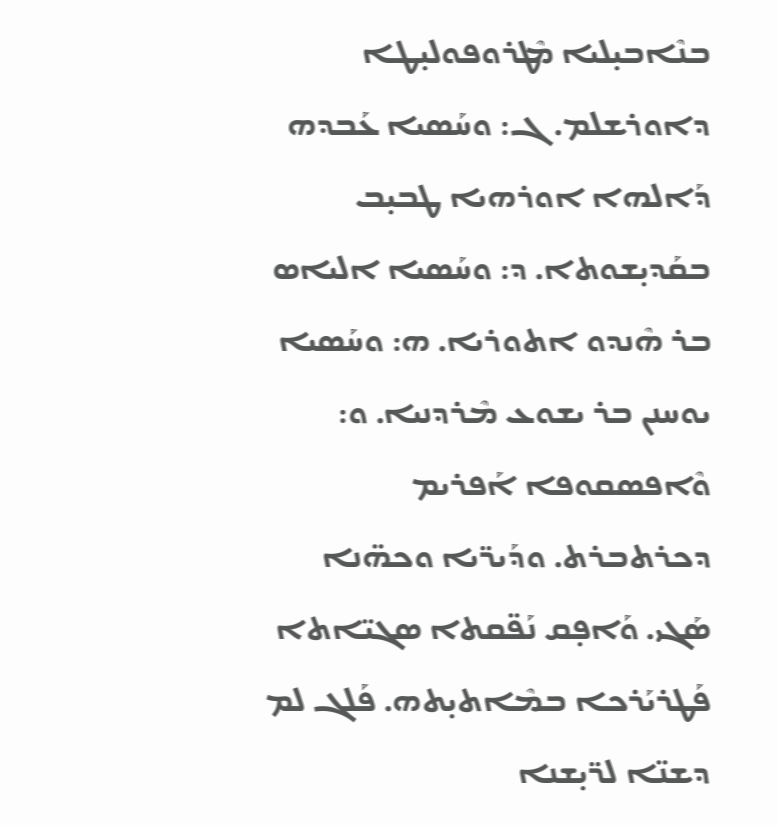ܒܢܶܐܒܝ̣ܠܝܐ ܡܶܛܪܘܦܘܠܝ̣ܛܐ ܕܐܘܪܫܠܡ. ܓ: ܘܚܰܣܝܐ ܥܰܒܕܗ ܕܰܐܠܗܐ ܐܘܪܗܝܐ ܛܒܝ̣ܒ ܒܩܰܕܝ̣ܫܘܬܐ. ܕ: ܘܚܰܣܝܐ ܐܠܝܐܣ ܒܪ ܗܶܢܕܘ ܐܬܘܪܝܐ. ܗ: ܘܚܰܣܝܐ ܝܘܚܢܢ ܒܪ ܝܫܘܥ ܡܶܪܕܢܝܐ. ܘ: ܘܶܐܦܣܩܘܦܐ ܐܰܦܪܝܡ ܕܟܪܬܒܪܬ. ܘܕܰܝܪ̈ܝܐ ܘܟܗ̈ܢܐ ܣܰܓܝ. ܘܰܐܦ̣ܩ ܢܰܦ̈ܩܬܐ ܣܓܝ̈ܐܬܐ ܦܰܛܪܝܰܪܟܐ ܒܡܶܐܬܝ̣ܬܗ. ܦܰܠܓ ܠܡ ܕܫܢ̈ܐ ܠܪ̈ܝ̣ܫܢܐ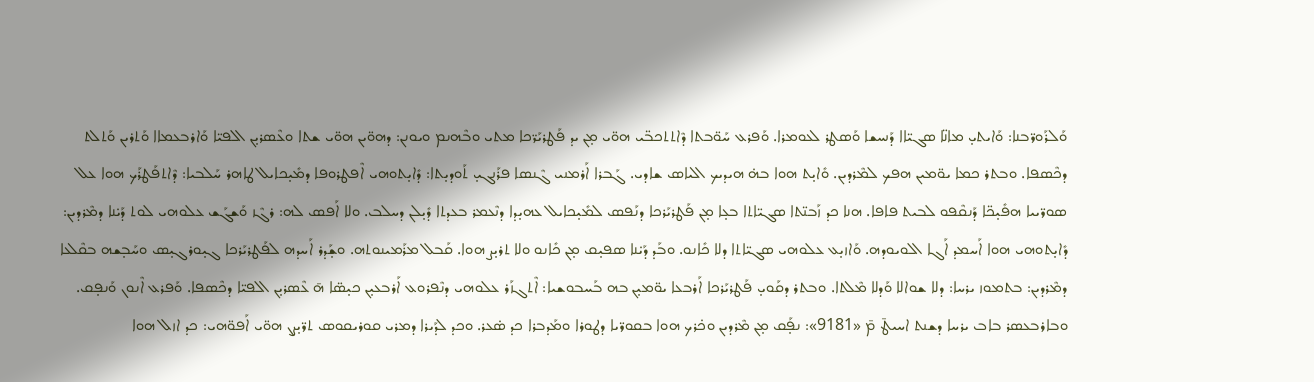ܘܰܠܪܰܘܪ̈ܒܢܐ: ܘܰܐܝܬܝ̣ ܡܐܢ̈ܐ ܣܓܝ̈ܐܐ ܕܰܢܚܫܐ ܘܰܣܛܪ ܠܥܘܡܪܐ. ܘܰܦܪܥ ܚܰܘ̈ܒܬܐ ܕܶܐܬܬܟܒ̈ܝ ܗܘ̈ܝ ܡ̣ܢ ܝܕ ܦܰܛܪܝܰܪ̈ܟܐ ܡܬܝ ܘܒܶܗܢܡ ܘܝܘܢܢ: ܕܗܘ̈ܝܢ ܗܘ̈ܝ ܫܬܐ ܘܥܶܣܪܝ̣ܢ ܐܠܦܝ̈ܐ ܘܰܐܪܒܥܡܐܐ ܘܰܬܪܝܢ ܘܰܬܠܬ ܕܟܶܣܦܐ. ܘܒܬܪ ܟܡܐ ܝܘ̈ܡܝܢ ܗܦܟ ܠܡܶܪܕܝܢ. ܘܺܐܝ̣ܬ ܗܘܐ ܒܗ̇ ܗܝܕܝܟ ܐܠܝܐܣ ܫܐܕܝ. ܓܰܒܪܐ ܐܰܪܡܢܝ ܓܶܢܣܐ ܦܪܰܢܓܝ̣ ܬܰܘܕܝ̣ܬܐ: ܕܺܐܝ̣ܬܘܗܝ ܐܶܦܛܪܘܦܐ ܕܡܺܝ̣ܟܐܝܠ ܛܐܗܪ ܚܰܠܒܝܐ: ܕܶܐܬܦܰܛܪܰܟ ܗܘܐ ܥܠ ܣܘܪ̈ܝܝܐ ܗܦܺܝ̣ܟ̈ܐ ܕܰܢܩܶܦܘ ܠܒܝܬ ܦܐܦܐ. ܗܢܐ ܟܕ ܙܰܒܢ̈ܬܐ ܣܓܝ̈ܐܬܐ ܒܥ̣ܐ ܡ̣ܢ ܦܰܛܪܝܰܪܟܐ ܕܢܰܦܣ ܠܡܺܝ̣ܟܐܝܠ ܥܗܝ̣ܕܐ ܕܢܶܥܡܪ ܒܥܕܬܐ ܕܺܝ̣ܠܢ ܕܚܠܒ. ܘܠܐ ܐܰܦܣ ܠܗ: ܪܓܶܙ ܘܰܫܓܰܫ ܥܠܘܗܝ ܠܘܬ ܕܰܝ̇ܢܐ ܕܡܶܪܕܝܢ: ܕܺܐܝ̣ܬܘܗܝ ܗܘܐ ܐܰܚܡܕ ܐܰܓܐ ܐܠܘܝܘܕܗ. ܘܰܐܙܝ̣ܥ ܥܠܘܗܝ ܣܓܝ̈ܐܬܐ ܕܠܐ ܟܺܐܢܘ. ܘܒܰܕ ܕܰܝ̇ܢܐ ܣܦܝ̣ܩ ܡ̣ܢ ܟܺܐܢܘ ܘܠܐ ܬܪܝ̣ܨ ܗܘܐ. ܩܰܒܠ ܡܪܰܡܝܢܘܬܗ. ܘܫ̣ܰܕܪ ܐܰܚܕܗ ܠܦܰܛܪܝܰܪܟܐ ܓܝ̣ܘܪܓܝ̣ܣ ܘܚܰܒ̣ܫܗ ܒܩܶܠܥܐ ܕܡܶܪܕܝܢ: ܒܬܡܘܙ ܝܪܚܐ: ܕܠܐ ܫܘܐܠܐ ܘܰܕܠܐ ܡܶܠܬܐ. ܘܒܬܪ ܕܩܰܘܝ̣ ܦܰܛܪܝܰܪܟܐ ܐܰܪܒܥܐ ܝܘ̈ܡܝ̣ܢ ܒܗ ܒܰܚܒܘܫܝܐ: ܐܶܬܓܙܰܪ ܥܠܘܗܝ ܕܢܶܦܪܘܥ ܐܰܪܒܥܝ̣ܢ ܟܝ̣ܣ̈ܐ ܗ̄ ܥܶܣܪܝ̣ܢ ܐܠܦܝ̈ܐ ܕܟܶܣܦܐ. ܘܰܦܪܥ ܐܶܢܘܢ ܘܰܢܦ̣ܩ. ܘܒܐܪܒܥܣܪ ܒܐܒ ܝܪܚܐ ܕܫܢܬ ܐܚܝܛ̄ ܡ̄ «9181»: ܢܦ̣ܰܩ ܡ̣ܢ ܡܶܪܕܝܢ ܘܟ̇ܪܟ ܗܘܐ ܒܩܘܪ̈ܝܐ ܕܛܘܪܐ ܘܡܰܕܒܪܐ ܟܕ ܣ̇ܥܪ. ܘܟܕ ܠܕܰܝܪܐ ܕܡܪܝ ܩܘܪܝܩܘܣ ܬܪ̈ܝ̣ܨܢ ܗܘ̈ܝ ܐܰܦܘ̈ܗܝ: ܟܕ ܐܙܠ ܗܘܐ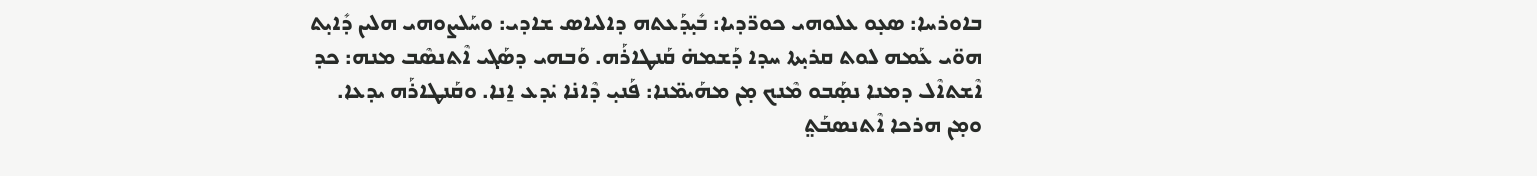ܒܐܘܪܚܐ: ܣܥ̣ܘ ܥܠܘܗܝ ܟܘܪ̈ܕܝܐ: ܒܺܝ̣ܕܰܥܬܗ ܕܐܠܝܐܣ ܫܐܕܝ: ܘܚܰܠܨܘܗܝ ܗܠܝܢ ܕܺܐܝ̣ܬ ܗܘ̈ܝ ܥܰܡܗ ܠܘܬ ܩܪܝ̣ܬܐ ܚܕܐ ܕܰܫܡܗ̇ ܩܰܢܛܐܪܰܗ. ܘܰܒܗܝ ܕܣܰܓܝ ܐܶܬܢܣܶܒ ܡܢܗ: ܟܕ ܐܶܫܬܐܶܠ ܕܡܢܐ ܢܣ̣ܰܒܘ ܡܶܢܟ ܡ̣ܢ ܡܗܰܝܡ̈ܢܐ: ܦܰܢܝ̣ ܕܶܐܢ̇ܐ ܝ̇ܕܥ ܐ̱ܢܐ. ܘܩܰܢܛܐܪܰܗ ܝܕܥܐ. ܘܡ̣ܢ ܗܪܟܐ ܐܶܬܢܣܒܰܬ݀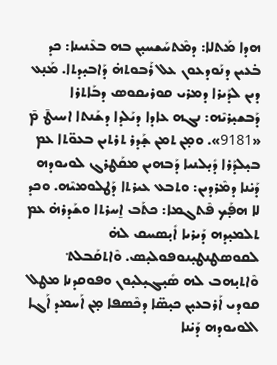ܗܕܐ ܡܰܬܠܐ: ܕܡܶܬܚܰܫܚܝ̣ܢ ܒܗ ܒܥܶܢܝܢܐ: ܟܕ ܒ̇ܥܝܢ ܕܢܰܘܕܥܘܢ ܥܠ ܪܰܒܘܬܗ̇ ܕܰܐܒܝ̣ܕܬܐ. ܡܰܢ̣ܥ ܕܝܢ ܠܕܰܝܪܐ ܕܡܪܝ ܩܘܪܝܩܘܣ ܕܒܰܐܬܪܐ ܕܰܒܫܝ̣ܪܝܶܗ: ܢܓܗ ܥܐܕܐ ܕܝܰܠܕܐ ܕܫܰܢܬܐ ܐܚܝܛ̄ ܡ̄ «9181». ܘܡ̣ܢ ܬܡܢ ܫ̣ܰܕܪ ܬܪܬܝܢ ܒܥܘ̈ܬܐ ܥܡ ܒܝ̣ܠܕܰܪܐ ܕܺܝ̣ܠܢܝܐ ܕܰܒܗܝܢ ܡܩܰܛܪܓ ܠܘܝܘܕܗ ܕܰܝ̇ܢܐ ܕܡܶܪܕܝܢ: ܘܬܒܥ ܥܝܪܬܐ ܕܰܛܠܘܡܝܶܗ. ܘܟܕ ܠܐ ܗܦ̣ܰܟ ܦܶܬܓܡܐ: ܟܬܰܒ ܐ̱ܚܪܬܐ ܘܫܰܕܪܗ̇ ܥܡ ܬܠܡܝ̣ܕܗ ܕܰܝܪܝܐ ܐܺܝ̣ܣܚܩ ܠܗ̇ ܠܩܘܣܛܢܛܝ̣ܢܘܦܘܠܝ̣ܣ. ܘܶܐܬܩܰܒܠܬ݀ ܘܶܐܬܝ̣ܗܒ ܠܗ ܣܺܝ̣ܓܝ̣ܠܝ̣ܘܢ ܘܦܘܩܕܢܐ ܡܛܠ ܩܘܕܝ ܐܰܪܒܥܝ̣ܢ ܟܝ̣ܣ̈ܐ ܕܟܶܣܦܐ ܡ̣ܢ ܐܰܚܡܕ ܐܰܓܐ ܐܠܘܝܘܕܗ ܕܰܝ̇ܢܐ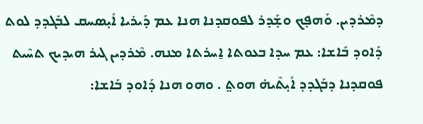ܕܡܶܪܕܝܢ. ܘܰܗܦ̣ܟ ܘܫ̣ܰܕܪ ܠܦܘܩܕܢܐ ܗܢܐ ܥܡ ܕܰܝܪܝܐ ܐܺܝ̣ܣܚܩ ܠܒܰܓܕܕ ܠܘܬ ܕܰܐܘܕ ܒܰܐܫܐ: ܥܡ ܚܕܐ ܒܥܘܬܐ ܐ̱ܚܪܬܐ ܡܢܗ. ܡܶܪܕܝܢ ܓܝܪ ܗܝܕܝܟ ܬܚܶܝܬ ܦܘܩܕܢܐ ܕܒܰܓܕܕ ܐܺܝ̣ܬܶܝܗ̇ ܗܘܬ݀ . ܘܗܘ ܗܢܐ ܕܰܐܘܕ ܒܰܐܫܐ: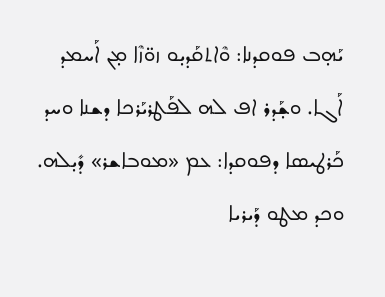ܝܰܗ̣ܒ ܦܘܩܕܢܐ: ܘܶܐܬܩܰܕܝ̣ܘ ܙܘ̈ܙܶܐ ܡ̣ܢ ܐܰܚܡܕ ܐܰܓܐ. ܘܫ̣ܰܕܪ ܐܦ ܠܗ ܠܦܰܛܪܝܰܪܟܐ ܕܫܢܐ ܘܚܕ ܟܰܪܛܝܣܐ ܕܦܘܩܕܐ: ܥܡ «ܡܘܒܐܫܪ» ܕܺܝ̣ܠܗ. ܘܟܕ ܡܛܘ ܕܰܝܪܝܐ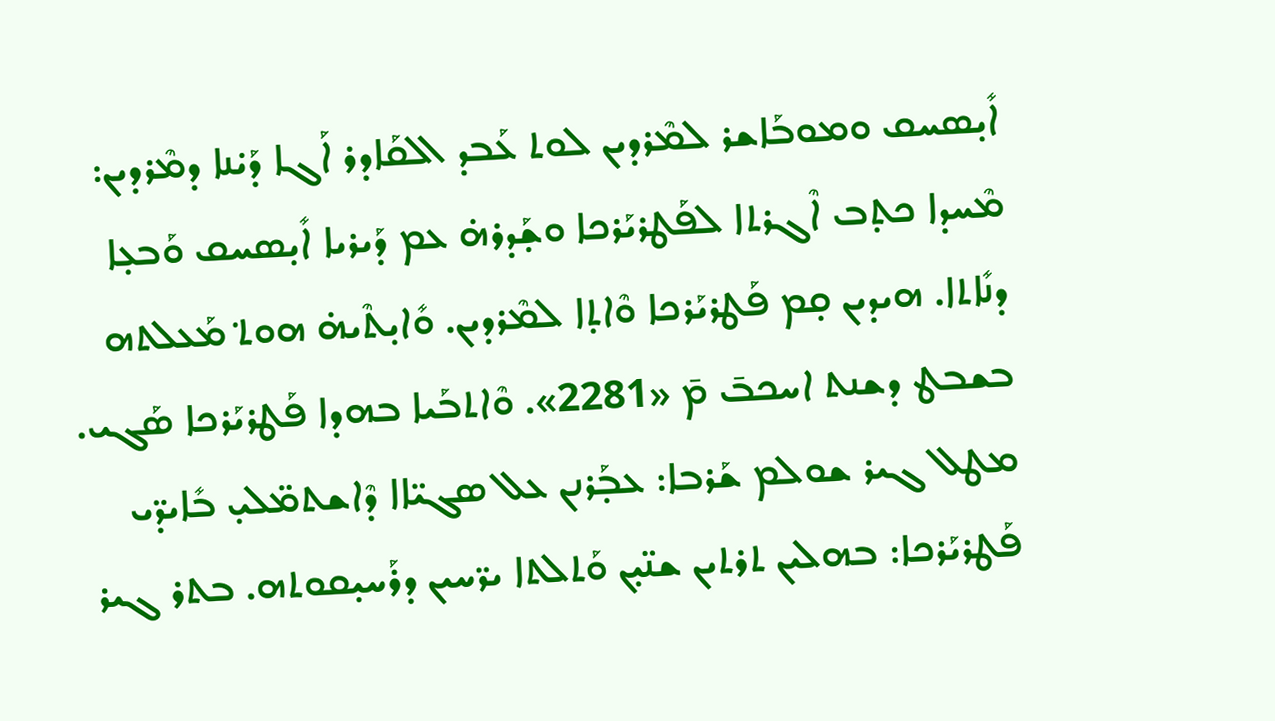ܐܺܝ̣ܣܚܩ ܘܡܘܒܰܐܫܪ ܠܡܶܪܕܝܢ ܠܘܬ ܥܰܒܕ ܐܠܩܰܐܕܪ ܐܰܓܐ ܕܰܝ̇ܢܐ ܕܡܶܪܕܝܢ: ܡܶܚܕܐ ܟܬ̣ܒ ܐܶܓܪܬܐ ܠܦܰܛܪܝܰܪܟܐ ܘܫ̣ܰܕܪܗ̇ ܥܡ ܕܰܝܪܝܐ ܐܺܝ̣ܣܚܩ ܘܰܒܥ̣ܐ ܕܢܺܐܬܐ. ܗܝܕܝܢ ܩ̣ܡ ܦܰܛܪܝܰܪܟܐ ܘܶܐܬ̣ܐ ܠܡܶܪܕܝܢ. ܘܺܐܝ̣ܬܶܝܗ̇ ܗܘܬ݀ ܡܰܥܠܬܗ ܒܫܒܛ ܕܫܢܬ ܐܚܟܒ̄ ܡ̄ «2281». ܘܶܐܬܒܰܝܐ ܒܗܕܐ ܦܰܛܪܝܰܪܟܐ ܣܰܓܝ. ܡܛܠ ܓܝܪ ܫܘܠܡ ܫܰܪܒܐ: ܥܒ̣ܰܪܢܢ ܥܠ ܣܓܝ̈ܐܐ ܕܶܐܫܬܡ̈ܠܝ̣ ܒܺܐܝܕ̈ܝ ܦܰܛܪܝܰܪܟܐ: ܒܗܠܝܢ ܬܪܬܝܢ ܫܢ̈ܝ̣ܢ ܘܰܬܠܬܐ ܝܪ̈ܚܝܢ ܕܪܰܚܝ̣ܩܘܬܗ. ܒܬܪ ܓܝܪ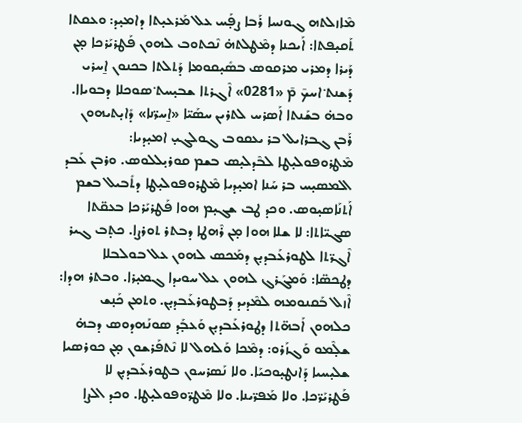ܡܶܐܙܠܬܗ ܓܘܢܚܐ ܪܰܒܐ ܨܦ̣ܰܚ ܥܠ ܡܰܪܥܝ̣ܬܐ ܕܐܡܝ̣ܕ: ܘܥܩܬܐ ܬܰܩܝ̣ܦܬܐ: ܐܰܝܟܢܐ ܕܡܶܛܠܬܗ̇ ܢܶܟܬܘܒ ܠܗܘܢ ܦܰܛܪܝܰܪܟܐ ܡ̣ܢ ܕܰܝܪܐ ܕܡܪܝ ܡܪܩܘܣ ܒܣܺܝ̣ܩܘܡܐ ܕܰܬܠܬܐ ܒܟܢܘܢ ܐ̱ܚܪܝ ܕܰܫܢܬ݀ ܐܚܟ̄ ܡ̄ «0281» ܐܶܓܪܬܐ ܫܒܝ̣ܚܬ݀ ܣܘܟܠܐ ܕܒܘܝܐܐ. ܘܒܗ̇ ܒܫܰܢܬܐ ܐܰܣܪܚ ܠܬܪܝܢ ܚܣܰܝ̈ܐ «ܐ̱ܚܪ̈ܢܐ» ܕܺܐܝ̣ܬܝܗܘܢ ܪܰܒܢ ܓܒܪܐܝܠ ܒܪ ܝܥܩܘܒ ܓܘܠܓܝ̣ ܐܡܝ̣ܕܝܐ: ܡܶܛܪܘܦܘܠܝ̣ܛܐ ܠܒܶܕܠܝ̣ܣ ܒܫܡ ܩܘܪܝ̣ܠܠܘܣ. ܘܪܒܢ ܥܰܒܕ ܐܠܡܣܝ̣ܚ ܒܪ ܚܰܢܐ ܐܡܝ̣ܕܝܐ ܡܶܛܪܘܦܘܠܝ̣ܛܐ ܕܬܺܒܝܠ ܒܫܡ ܐܰܬܢܰܐܣܝ̣ܘܣ. ܘܟܕ ܛܒ ܫܓܝ̣ܡ ܗܘܐ ܦܰܛܪܝܰܪܟܐ ܒܥܩ̈ܬܐ ܣܓܝ̈ܐܬܐ: ܠܐ ܫܠܐ ܗܘܐ ܡ̣ܢ ܪܶܗܛܐ ܕܒܬܪ ܬܘܪܨܐ. ܟܬ̣ܒ ܓܝܪ ܐܶܓܪ̈ܬܐ ܠܛܘܪܥܰܒܕܝ̣ܢ ܕܡܰܟܣ ܠܗܘܢ ܥܠ ܒܘܠܒܠܐ ܕܛܟܣ̈ܐ: ܘܰܡܓܰܪܓ ܠܗܘܢ ܥܠ ܚܘܝܕܐ ܓܡܝ̣ܪܐ. ܘܒܬܪ ܗܕܐ: ܐܶܙܠ ܒܰܩܢܘܡܗ ܠܡܶܕܝܕ ܕܰܒܛܘܪܥܰܒܕܝ̣ܢ. ܘܬܡܢ ܟܰܢ̣ܫ ܟܠܗܘܢ ܐܰܒܗ̈ܬܐ ܕܛܘܪܥܰܒܕܝ̣ܢ ܘܰܥܒ̣ܰܕ ܣܘܢܰܗܕܘܣ ܕܒܗ̇ ܫܠ̣ܶܡܘ ܘܰܓܙܰܪܘ: ܕܡܶܟܐ ܘܰܠܗܠ ܠܐ ܢܶܬܦܰܪܫܘܢ ܡ̣ܢ ܟܘܪܣܝܐ ܫܠܝ̣ܚܝܐ ܕܰܐܢܛܝ̣ܘܟܝܰܐ. ܘܠܐ ܢܰܣܪܚܘܢ ܒܛܘܪܥܰܒܕܝ̣ܢ ܠܐ ܦܰܛܪܝܰܪ̈ܟܐ. ܘܠܐ ܡܰܦܪ̈ܝܢܐ. ܘܠܐ ܡܶܛܪ̈ܘܦܘܠܝ̣ܛܐ. ܘܟܕ ܐܠܨܐ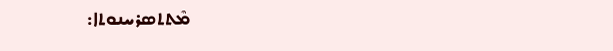ܡܶܬܬܣܪܚܢܘܬܐ: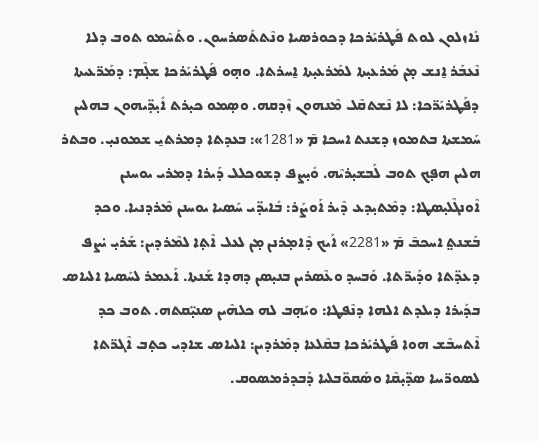ܢܺܐܙܠܘܢ ܠܘܬ ܦܰܛܪܝܰܪܟܐ ܕܟܘܪܣܝܐ ܘܢܶܬܬܰܣܪܚܘܢ. ܘܬܰܚܶܡܘ ܬܘܒ ܕܠܐ ܢܶܥܒܰܪ ܐ̱ܢܫ ܡ̣ܢ ܡܰܪܥܝ̣ܬܐ ܠܡܰܪܥܝ̣ܬܐ ܐ̱ܚܪܬܐ. ܘܗ̣ܘ ܦܰܛܪܝܰܪܟܐ ܫܠ̣ܶܡ: ܕܡܰܪ̈ܥܝܬܐ ܕܦܰܛܪܝܰܪ̈ܟܐ: ܠܐ ܢܶܫܬܩܶܠ ܡܶܢܗܘܢ ܙܶܕܩܗ. ܘܣ̣ܡܘ ܟܝ̣ܪܬ ܐܺܝ̣ܕ̈ܝܗܘܢ ܒܗܠܝܢ ܚܰܡܫܬܐ ܒܬܡܘܙ ܕܫܢܬ ܐܚܟܐ ܡ̄ «1281»: ܒܥܕܬܐ ܕܡܪܬܝ̱ ܫܡܘܢܝ̣. ܘܒܬܪ ܗܠܝܢ ܗܦ̣ܟ ܬܘܒ ܠܰܒܫܝ̣ܪܝܶܗ. ܘܺܝ̣ܨܦ ܕܫܘܟܠܠ ܕܰܝܪܐ ܕܡܪܝ ܝܘܚܢܢ ܐܶܘܢܓܶܠܝ̣ܣܛܐ: ܕܡܶܬܝ̣ܕܥ ܕܶܝܪ ܐܰܘܨܰܪ: ܒܺܐܝܕ̈ܝ ܚܰܣܝܐ ܝܘܚܢܢ ܡܶܪܕܢܝܐ. ܘܟܕ ܒܰܫܢܬ݀ ܐܚܟܒ̄ ܡ̄ «2281» ܐܰܝܟ ܕܶܐܡ̣ܪܢܢ ܡ̣ܢ ܠܥܠ ܐܶܬ̣ܐ ܠܡܶܪܕܝܢ: ܫܰܪܝ̣ ܝ̇ܨܦ ܕܥܕ̈ܬܐ ܘܕܰܝܪ̈ܬܐ. ܘܰܒܚܕ ܘܥܶܣܪܝܢ ܒܢܝ̣ܣܢ ܕܗܕܐ ܫܰܢܬܐ. ܐܰܥܡܪ ܠܚܰܣܝܐ ܐܠܝܐܣ ܒܕܰܝܪܐ ܕܝܠܕܬ ܐܠܗܐ ܕܢܶܦܛܐ: ܘܝܰܗ̣ܒ ܠܗ ܟܠܗܶܝܢ ܣܢܝ̣̈ܩܬܗ. ܬܘܒ ܟܕ ܐܶܬܚܒܶܫ ܗܘܐ ܦܰܛܪܝܰܪܟܐ ܒܩܶܠܥܐ ܕܡܶܪܕܝܢ: ܐܠܝܐܣ ܫܐܕܝ ܟܬ̣ܒ ܐܶܓܪ̈ܬܐ ܠܣܘܪ̈ܝܝܐ ܣܕ̈ܝ̣ܩܶܐ ܘܣܰܩܘ̈ܒܠܝܐ ܕܰܒܕܪܡܣܘܩ.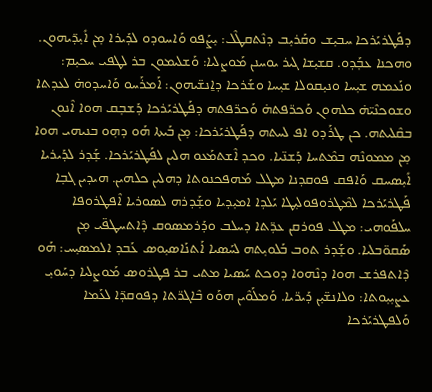ܕܦܰܛܪܝܰܪܟܐ ܚܒܝ̣ܫ ܘܩܰܪܝ̣ܒ ܕܢܶܬܩܛܶܠ: ܝ̣ܨܰܦܘ ܘܰܐܚܘܕܘ ܠܕܰܝܪܐ ܡ̣ܢ ܐܺܝ̣ܕ̈ܝܗܘܢ. ܘܗܟܢܐ ܥܒ̣ܰܕܘ. ܩܫܝ̣ܫܐ ܓܝܪ ܝܘܚܢܢ ܡܰܘܨܠܝܐ: ܘܰܫܠܝܡܘܢ ܒܪ ܠܛܦܝ ܚܟܝ̣ܡ: ܘܢܰܥܡܗ ܫܝ̣ܚܐ ܘܢܝ̣ܩܘܠܐ ܫܝ̣ܚܐ ܘܫܰܪܟܐ ܕܐ̱ܢܫ̈ܝܗܘܢ: ܐܰܡܪܰܚܘ ܘܰܐܚܕܘܗ̇ ܠܥܕܬܐ ܘܫܘܟܢܶܝ̈ܗ̇ ܟܠܗܘܢ ܘܰܟܪ̈ܦܬܗ̇ ܘܰܟܪ̈ܦܬܗ ܕܦܰܛܪܝܰܪܟܐ ܕܰܫܒ̣ܩ ܗܘܐ ܐܶܢܘܢ ܒܩܶܠܝܬܗ. ܟܢ ܛܪܰܕܘ ܐܦ ܠܚܬܗ ܕܦܰܛܪܝܰܪܟܐ: ܡ̣ܢ ܒܰܝܬܐ ܗܰܘ ܕܗ̣ܘ ܒܢܝܗܝ ܗܘܐ ܡ̣ܢ ܡܡܘܢܶܗ ܒܡܶܬܚܐ ܕܰܫܢ̈ܝܐ. ܘܟܕ ܐܶܫܬܡܰܥܘ ܗܠܝܢ ܠܦܰܛܪܝܰܪܟܐ. ܫ̣ܰܕܪ ܠܕܰܝܪܝܐ ܐܺܝ̣ܣܚܩ ܘܰܐܦܩ ܦܘܩܕܢܐ ܡܛܠ ܡܰܗܦܟܢܘܬܐ ܕܗܠܝܢ ܟܠܗܝܢ. ܗܝܕܝܢ ܓܒ̣ܐ ܦܰܛܪܝܰܪܟܐ ܠܡܶܛܪܘܦܘܠܝ̣ܛܐ ܝܰܠܕܐ ܐܡܝ̣ܕܝܐ ܘܫ̣ܰܕܪܗ ܠܣܘܪܝܐ ܐܶܦܛܪܘܦܐ ܚܠܦܰܘܗܝ: ܡܛܠ ܦܘܪܩܢ ܥܕ̈ܬܐ ܕܚܠܒ ܘܕܰܪܡܣܘܩ ܕܶܐܬܚܛܦ̈ܝ ܡ̣ܢ ܣܰܩܘ̈ܒܠܝܐ. ܘܫ̣ܰܕܪ ܬܘܒ ܒܰܠܘܝ̣ܬܗ ܠܚܰܣܝܐ ܐܰܬܢܰܐܣܝ̣ܘܣ ܥܰܒܕ ܐܠܡܣܝ̣ܚ: ܗܰܘ ܕܶܐܬܦܪܫ ܗܘܐ ܕܢܶܗܘܐ ܕܘܟܬ ܚܰܣܝܐ ܡܬܝ ܒܪ ܦܛܪܘܣ ܡܰܘܨܠܝܐ ܕܚܰܘܝ̣ ܥܨܝ̣ܝ̣ܘܬܐ: ܘܠܐܢܫ̈ܝ̣ܢ ܕܰܝܪ̈ܝܐ. ܘܰܡܠܰܘܶܝܢ ܗܘܰܘ ܒܶܐܓܪ̈ܬܐ ܕܦܘܩܕ̈ܐ ܠܥܰܡܐ ܘܰܠܦܛܪܝܰܪܟܐ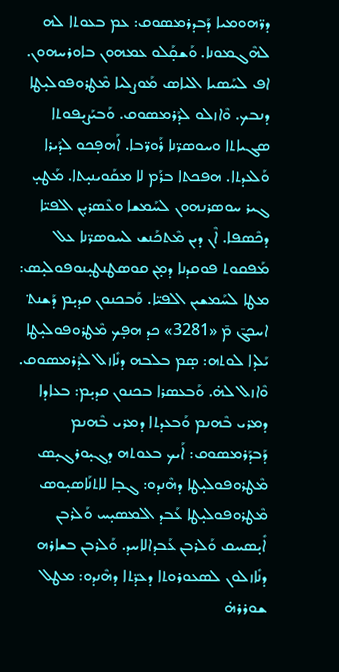ܕܪ̈ܗܘܡܝܐ ܕܰܒܕܪܡܣܘܩ: ܥܡ ܒܥܘܬܐ ܠܗ ܠܗܶܓܡܘܢܐ. ܘܰܫܩ̣ܰܠܘ ܥܡܗܘܢ ܒܐܘܪܚܗܘܢ. ܐܦ ܠܚܰܣܝܐ ܐܠܝܐܣ ܡܰܘܨܠܝܐ ܡܶܛܪܘܦܘܠܝ̣ܛܐ ܕܢܒܟ. ܘܶܐܙܠܘ ܠܕܰܪܡܣܘܩ. ܘܰܒܝܰܨܝ̣ܦܘܬܐ ܣܓܝܐܬܐ ܘܚܘܣܪ̈ܢܐ ܪܰܘܪ̈ܒܐ. ܐܰܗܦ̣ܟܘ ܠܕܰܝܪܐ ܘܰܠܥܕܬܐ. ܗܦܟܬܐ ܒܪܰܡ ܠܐ ܡܩܰܘܝܢܝ̣ܬܐ. ܡܰܛܝ̣ ܓܝܪ ܚܘܣܪܢܗܘܢ ܠܚܰܡܫܐ ܘܥܶܣܪܝ̣ܢ ܐܠܦܝ̈ܐ ܕܟܶܣܦܐ. ܐܶܢ ܕܝܢ ܡܶܬܟܰܢܫ ܠܚܘܣܪ̈ܢܐ ܥܠ ܡܰܦܩܘܬ ܦܘܩܕܢܐ ܕܡ̣ܢ ܩܘܣܛܢܛܝ̣ܢܘܦܘܠܝ̣ܣ: ܡܛܐ ܠܚܰܡܫܝܢ ܐܠܦܝ̈ܐ. ܘܰܒܟܢܘܢ ܩܕܝ̣ܡ ܕܰܫܢܬ݀ ܐܚܟܓ̄ ܡ̄ «3281» ܟܕ ܗܦ̣ܟ ܡܶܛܪܘܦܘܠܝ̣ܛܐ ܝܰܠܕܐ ܠܘܬܗ: ܣ̣ܡ ܒܠܒܗ ܕܢܺܐܙܠ ܠܕܰܪܡܣܘܩ. ܘܶܐܙܠ ܠܗ̇. ܘܰܒܥܣܪܐ ܒܟܢܘܢ ܩܕܝ̣ܡ: ܒܥܐܕܐ ܕܡܪܝ ܒܶܗܢܡ ܘܰܒܥܕܬܐ ܕܡܪܝ ܒܶܗܢܡ ܕܰܒܕܰܪܡܣܘܩ: ܐܰܝܟ ܒܥܘܬܗ ܕܓܝ̣ܘܪܓܝ̣ܣ ܡܶܛܪܘܦܘܠܝ̣ܛܐ ܕܗܶܢܕܘ: ܓܒ̣ܐ ܠܐܬܢܰܐܣܝ̣ܘܣ ܡܶܛܪܘܦܘܠܝ̣ܛܐ ܥܰܒܕ ܐܠܡܣܝ̣ܚ ܘܰܠܪܒܢ ܐܺܝ̣ܣܚܩ ܘܰܠܪܒܢ ܥܰܒܕܐܠܐܚܕ. ܘܰܠܪܒܢ ܒܫܐܪܗ ܕܢܺܐܙܠܘܢ ܠܣܥܘܪܘܬܐ ܕܥܕ̈ܬܐ ܕܗܶܢܕܘ: ܡܛܠ ܫܘܪܪܗ̇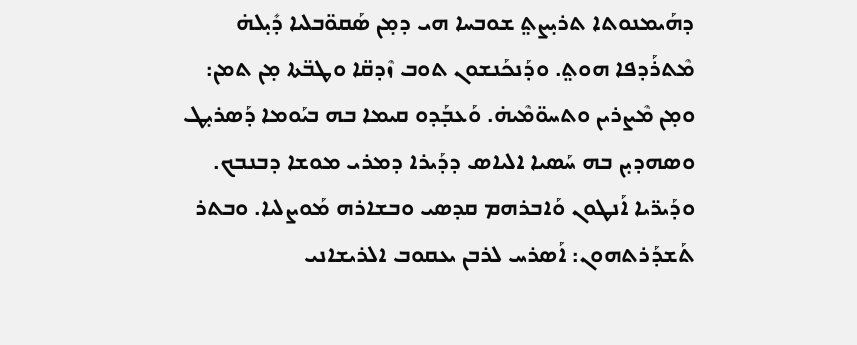ܕܗܰܝܡܢܘܬܐ ܬܪܝ̣ܨܬ݀ ܫܘܒܚܐ ܗܝ ܕܡ̣ܢ ܣܰܩܘ̈ܒܠܝܐ ܕܺܝ̣ܠܗ̇ ܡܶܬܪܰܕܦܐ ܗܘܬ݀. ܘܕܰܢܟܰܢܫܘܢ ܬܘܒ ܙܶܕܩ̈ܐ ܘܛܒ̈ܬܐ ܡ̣ܢ ܬܡܢ: ܘܡ̣ܢ ܡܶܨܪܝܢ ܘܬܚܘ̈ܡܶܝܗ̇. ܘܰܥܒ̣ܰܕܘ ܩܝܡܐ ܒܗ ܒܝܰܘܡܐ ܕܰܣܪܝ̣ܛ ܘܣܗܕܝ̣ܢ ܒܗ ܚܰܣܝܐ ܐܠܝܐܣ ܕܕܰܝܪܐ ܕܡܪܝ ܡܘܫܐ ܕܒܢܒܟ. ܘܕܰܝܪ̈ܝܐ ܐܰܢܛܘܢ ܘܰܐܒܪܗܡ ܩܕܣܝ ܘܒܫܐܪܗ ܡܰܘܨܠܝܐ. ܘܒܬܪ ܬܰܫܕܰܪܬܗܘܢ: ܐܰܣܪܚ ܠܪܒܢ ܝܥܩܘܒ ܐܠܪܝܫܐܢܝ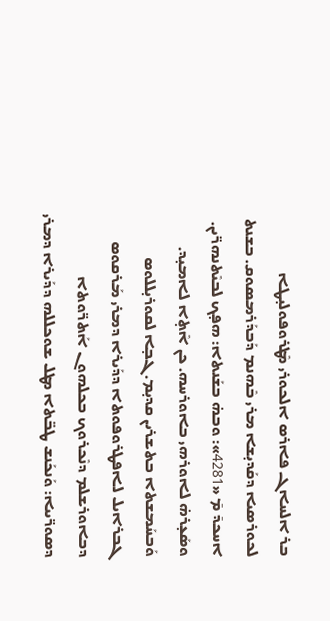ܒܪ ܐܠܚܐܓ ܦܐܪܣ ܐܠܟܘܪܝ ܡܶܛܪܘܦܘܠܝ̣ܛܐ ܠܟܘܪܣܝܐ ܕܩܰܕܝ̣ܫܐ ܡܪܝ ܒܶܗܢܡ ܕܰܒܕܰܪܡܣܘܩ. ܒܫܢܬ ܐܚܟܕ̄ ܡ̄ «4281»: ܘܒܗ̇ ܒܫܰܢܬܐ: ܗܦ̣ܟ ܠܒܝܶܬܢܗܪ̈ܝܢ. ܘܣܰܥ̣ܪܗ̇ ܠܐܘܪܗܝ ܒܐܘܪܚܗ. ܟܢ ܐܶܬ̣ܐ ܠܐܡܝ̣ܕ. ܘܰܒܚܰܡܫܬܐ ܒܬܫܪܝܢ ܩܕܝ̣ܡ. ܓܒ̣ܐ ܠܩܘܪܝ̣ܠܠܘܣ ܓܒܪܐܝܠ ܠܐܦܛܪܘܦܘܬܐ ܕܕܰܝܪܐ ܕܡܪܝ ܡܰܪܩܘܣ ܕܒܐܘܪܫܠܡ ܕܢܶܟܪܘܟ ܒܟܠܗܘܢ ܐܰܬܪ̈ܘܬܐ ܕܣܘܪ̈ܝܝܐ: ܘܰܢܟܰܢܫ ܛܒ̈ܬܐ ܡܛܠ ܫܘܟܠܠܗ ܕܕܰܝܪܐ ܕܡܪܝ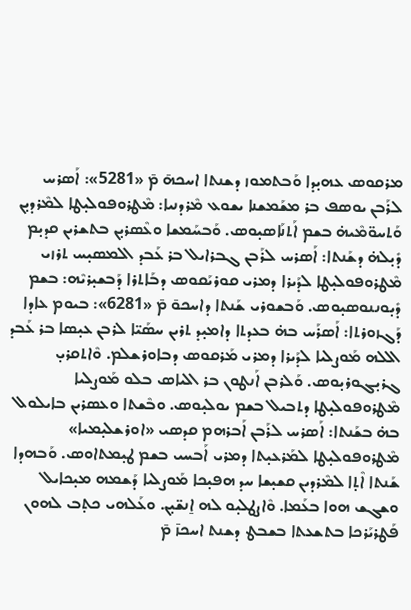ܡܪܩܘܣ ܥܗܝ̣ܕܐ ܘܰܒܬܡܘܙ ܕܫܢܬܐ ܐܚܟܗ̄ ܡ̄ «5281»: ܐܰܣܪܚ ܠܪܰܒܢ ܝܘܣܦ ܒܪ ܡܫܰܡܫܢܐ ܝܫܘܥ ܡܶܪܕܢܝܐ: ܡܶܛܪܘܦܘܠܝ̣ܛܐ ܠܡܶܪܕܝ̣ܢ ܘܰܬܚܘ̈ܡܶܝܗ̇ ܒܫܡ ܐܰܬܢܰܐܣܝ̣ܘܣ. ܘܰܒܚܰܡܫܐ ܘܥܶܣܪܝ̣ܢ ܒܬܫܪܝܢ ܩܕܝ̣ܡ ܕܺܝ̣ܠܗ̇ ܕܫܰܢܬܐ: ܐܰܣܪܚ ܠܪܰܒܢ ܓܒܪܐܝܠ ܒܪ ܥܰܒܕ ܐܠܡܣܝ̣ܚ ܬܪܙܝ ܡܶܛܪܘܦܘܠܝ̣ܛܐ ܠܕܰܝܪܐ ܕܡܪܝ ܩܘܪܝܰܩܘܣ ܕܒܰܐܬܪܐ ܕܰܒܫܝ̣ܪܝܶܗ: ܒܫܡ ܕܺܝ̣ܘܢܢܘܣܝ̣ܘܣ. ܘܰܒܫܘܪܝ ܫܰܢܬܐ ܕܐܚܟܘ̄ ܡ̄ «6281»: ܒܝܘܡ ܥܐܕܐ ܕܰܓܙܘܪܬܐ: ܐܰܣܪܰܚ ܒܗ̇ ܒܥܕܬܐ ܕܐܡܝ̣ܕ ܬܪܝܢ ܚܣܰܝ̈ܐ ܠܪܒܢ ܥܝ̣ܣܐ ܒܪ ܥܰܒܕ ܐܠܠܗ ܡܰܘܨܠܝܐ ܠܕܰܝܪܐ ܕܡܪܝ ܡܰܪܩܘܣ ܕܒܐܘܪܫܠܡ. ܘܶܐܬܩܪܝ̣ ܓܪܝ̣ܓܘܪܝ̣ܘܣ. ܘܰܠܪܒܢ ܐܰܢܛܘܢ ܒܪ ܐܠܝܐܣ ܒܠܘ ܡܰܘܨܠܝܐ ܡܶܛܪܘܦܘܠܝ̣ܛܐ ܕܬܒܝܠ ܒܫܡ ܝܘܠܝ̣ܘܣ. ܘܒܶܫܬܐ ܘܥܣܪܝܢ ܒܐܝܠܘܠ ܒܗ̇ ܒܫܰܢܬܐ: ܐܰܣܪܚ ܠܪܰܒܢ ܐܰܒܪܗܡ ܩܕܣܝ «ܐܘܪܫܠܝ̣ܡܝܐ» ܡܶܛܪܘܦܘܠܝ̣ܛܐ ܠܡܰܪܥܝ̣ܬܐ ܕܡܪܝ ܐܰܒܚܝ ܒܫܡ ܛܝ̣ܡܬܐܘܣ. ܘܰܒܗܕܐ ܫܰܢܬܐ ܐܶܬ̣ܐ ܠܡܶܪܕܝܢ ܩܫܝ̣ܫܐ ܚܕ ܗܦܝ̣ܟܐ ܡܰܘܨܠܝܐ ܕܰܫܡܗ ܡܝ̣ܟܐܝܠ ܘܫܓܫ ܗܘܐ ܒܥܰܡܐ. ܘܶܐܨܛܠܝ̣ܘ ܠܗ ܐ̱ܢܫ̈ܝ̣ܢ. ܘܥܰܠܗܝ ܟܬ̣ܒ ܠܗܘܢ ܦܰܛܪܝܰܪܟܐ ܒܬܫܥܬܐ ܒܫܒܛ ܕܫܢܬ ܐܚܟܙ̄ ܡ̄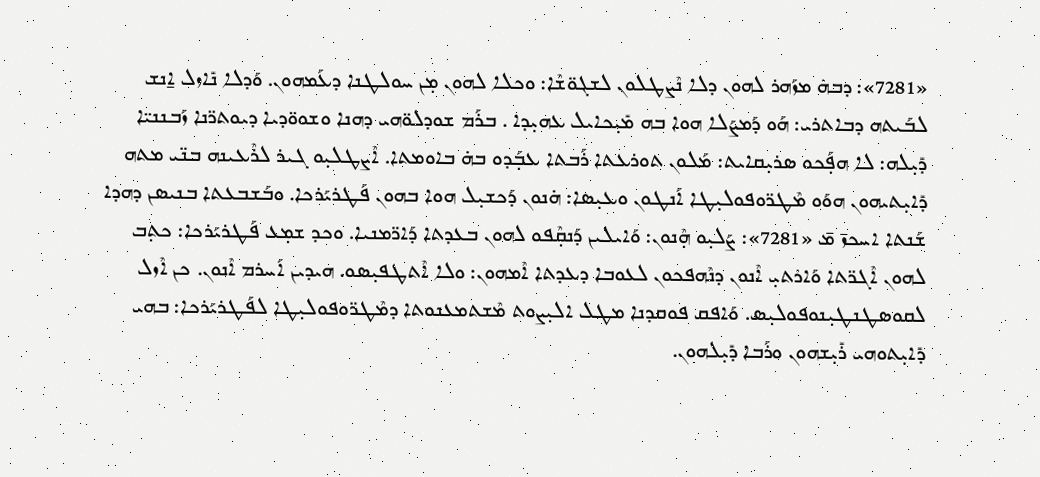«7281»: ܕܒܗ̇ ܡܙܰܗܪ ܠܗܘܢ ܕܠܐ ܢܶܨܛܠܘܢ ܠܫܓܘ̈ܫܶܐ: ܘܟܠܐ ܠܗܘܢ ܡ̣ܢ ܚܘܠܛܢܐ ܕܥܰܡܗܘܢ. ܘܰܕܠܐ ܢܺܐܙܠ ܐ̱ܢܫ ܠܒܰܝܬܗ ܕܒܐܬܪܝ: ܗܰܘ ܕܰܡܨܰܠܐ ܗܘܐ ܒܗ ܡܺܝ̣ܟܐܝܠ ܥܗܝ̣ܕܐ . ܒܪܰܡ ܫܘܕܠܘ̈ܗܝ ܕܗܢܐ ܘܫܘܘ̈ܕܝܐ ܕܝܘܬܪ̈ܢܐ ܙܰܒܢܢܝ̈ܐ ܕܺܝ̣ܠܗ: ܠܐ ܗܦ̣ܰܟܘ ܣܪܝ̣ܩܐܝܬ: ܡܰܠܘܢ ܬܘܪܥܬܐ ܪܰܒܬܐ ܥܒ̣ܰܕܘ ܒܗ̇ ܒܐܘܡܬܐ. ܐܶܨܛܠܝ̣ܘ ܓܝܪ ܠܪܶܥܝܢܗ ܒܢ̈ܝ ܡܬܗ ܕܺܐܝ̣ܬܝܗܘܢ ܗܘܰܘ ܡܶܛܪ̈ܘܦܘܠܝ̣ܛܐ ܐܰܢܛܘܢ ܘܥܝ̣ܣܐ: ܗ̇ܢܘܢ ܕܰܟܫܝ̣ܠ ܗܘܐ ܒܗܘܢ ܦܰܛܪܝܰܪܟܐ. ܘܒܰܫܒܥܬܐ ܒܢܝܣܢ ܕܗܕܐ ܫܰܢܬܐ ܐܚܟܙ̄ ܡ̄ «7281»: ܨܰܠܝ̣ܘ ܗ̣ܶܢܘܢ: ܘܰܐܝܠܝܢ ܕܰܢܩ̣ܶܦܘ ܠܗܘܢ ܒܥܕܬܐ ܕܰܐܪ̈ܡܢܝܐ. ܘܟܕ ܫܡ̣ܥ ܦܰܛܪܝܰܪܟܐ: ܟܬ̣ܒ ܠܗܘܢ ܐܶܓܪ̈ܬܐ ܘܰܐܪܬܝ̣ ܐܶܢܘܢ ܕܢܶܗܦܟܘܢ ܠܥܘܒܐ ܕܥܕܬܐ ܐܶܡܗܘܢ: ܘܠܐ ܐܶܬܛܦܝ̣ܣܘ. ܗܝܕܝܢ ܐܰܚܪܡ ܐܶܢܘܢ. ܟܢ ܐܶܙܠ ܠܩܘܣܛܢܛܝ̣ܢܘܦܘܠܝ̣ܣ. ܘܰܐܦܩ ܦܘܩܕܢܐ ܡܛܠ ܐܠܝ̣ܨܘܬ ܡܶܫܬܡܥܢܘܬܐ ܕܡܶܛܪ̈ܘܦܘܠܝ̣ܛܐ ܠܦܰܛܪܝܰܪܟܐ: ܒܗܝ ܕܺܐܝ̣ܬܘܗܝ ܪܺܝ̣ܫܗܘܢ ܘܪܰܒܐ ܕܺܝ̣ܠܗܘܢ.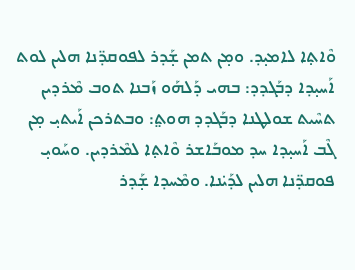ܘܶܐܬ̣ܐ ܠܐܡܝ̣ܕ. ܘܡ̣ܢ ܬܡܢ ܫ̣ܰܕܪ ܠܦܘܩܕ̈ܢܐ ܗܠܝܢ ܠܘܬ ܐܰܚܝ̣ܕܐ ܕܒܰܓܕܕ: ܒܗܝ ܕܰܠܗܰܘ ܙܰܒܢܐ ܬܘܒ ܡܶܪܕܝܢ ܬܚܶܝܬ ܫܘܠܛܢܐ ܕܒܰܓܕܕ ܗܘܬ݀: ܘܒܬܪܟܢ ܐܰܝܬܝ̣ ܡ̣ܢ ܓܶܒ ܐܰܚܝ̣ܕܐ ܚܕ ܡܘܒܰܐܫܪ ܘܶܐܬ̣ܐ ܠܡܶܪܕܝܢ. ܘܚܰܘܝ̣ ܦܘܩܕ̈ܢܐ ܗܠܝܢ ܠܕܰܝ̇ܢܐ. ܘܡܶܚܕܐ ܫ̣ܰܕܪ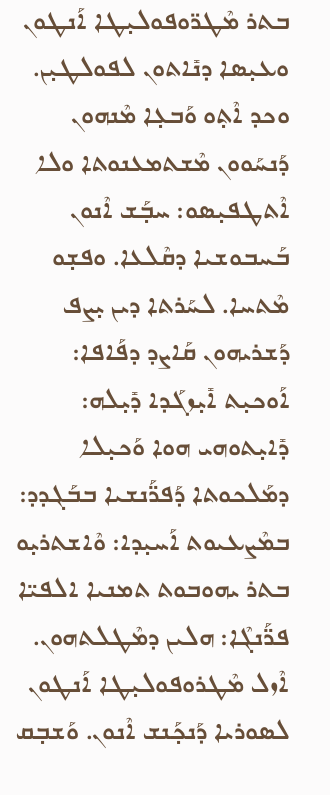ܒܬܪ ܡܶܛܪ̈ܘܦܘܠܝ̣ܛܐ ܐܰܢܛܘܢ ܘܥܝ̣ܣܐ ܕܢܺܐܬܘܢ ܠܦܘܠܛܝ̣ܢ. ܘܟܕ ܐܶܬ̣ܘ ܘܰܒܥ̣ܐ ܡܶܢܗܘܢ ܕܰܢܚܰܘܘܢ ܡܶܫܬܡܥܢܘܬܐ ܘܠܐ ܐܶܬܛܦܝ̣ܣܘ: ܚܒ̣ܰܫ ܐܶܢܘܢ ܒܰܚܒܘܫܝܐ ܕܩܶܠܥܐ. ܘܦܫ̣ܘ ܡܶܬܚܐ. ܠܚܰܪܬܐ ܕܝܢ ܝ̣ܨܦ ܕܰܫܪܝܗܘܢ ܩܰܐܨܕ ܕܦܰܐܦܐ: ܐܰܘܟܝ̣ܬ ܐܺܝ̣ܙܓܰܕܐ ܕܺܝ̣ܠܗ: ܕܺܐܝ̣ܬܘܗܝ ܗܘܐ ܘܰܟܝ̣ܠܐ ܕܡܰܠܟܘܬܐ ܕܰܦܪ̈ܰܢܫܝܐ ܒܒܰܓܕܕ: ܒܡܶܨܥܝܘܬ ܐܰܚܝ̣ܕܐ: ܘܶܐܫܬܪܝ̣ܘ ܒܬܪ ܝܗܘܒܘܬ ܬܡܢܝܐ ܐܠܦܝ̈ܐ ܦܪ̈ܰܢܓܶܐ: ܗܠܝܢ ܕܡܶܛܠܬܗܘܢ. ܐܶܙܠ ܡܶܛܪܘܦܘܠܝ̣ܛܐ ܐܰܢܛܘܢ ܠܣܘܪܝܐ ܕܰܢܟ̣ܰܢܫ ܐܶܢܘܢ. ܘܰܫܒ̣ܩ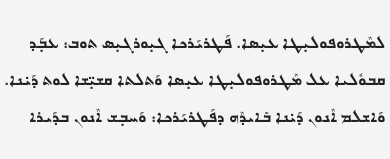ܠܡܶܛܪܘܦܘܠܝ̣ܛܐ ܥܝ̣ܣܐ. ܦܰܛܪܝܰܪܟܐ ܓܝ̣ܘܪܓܝ̣ܣ ܬܘܒ: ܥܒ̣ܰܕ ܩܒܘܽܠܝܐ ܥܠ ܡܶܛܪܘܦܘܠܝ̣ܛܐ ܥܝ̣ܣܐ ܘܰܬܠܬܐ ܩܫܝ̣̈ܫܐ ܠܘܬ ܕܰܝ̇ܢܐ. ܘܰܐܫܠܡ ܐܶܢܘܢ ܕܰܝ̇ܢܐ ܒܺܐܝܕܶܗ ܕܦܰܛܪܝܰܪܟܐ: ܘܰܚܒ̣ܫ ܐܶܢܘܢ ܒܕܰܝܪܐ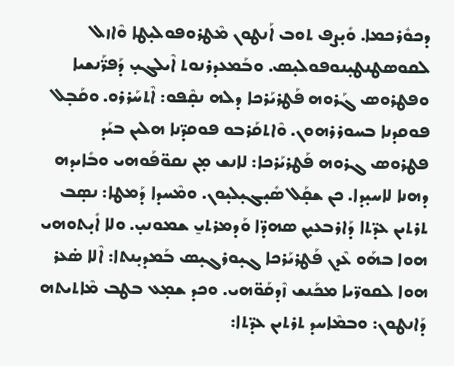ܕܟܘܽܪܟܡܐ. ܘܺܝ̣ܨܦ ܬܘܒ ܐܰܢܛܘܢ ܡܶܛܪܘܦܘܠܝ̣ܛܐ ܘܶܐܙܠ ܠܩܘܣܛܢܛܝ̣ܢܘܦܘܠܝ̣ܣ. ܘܒܰܡܥܕܪܢܘܬ ܐܶܝܠܓܝ̣ ܕܰܦܪ̈ܰܢܫܝܐ ܘܦܛܪܘܣ ܓܰܪܘܗ ܦܰܛܪܝܰܪܟܐ ܕܠܗ ܢܩ̣ܶܦܘ: ܐܶܬܚܰܪܪܘ. ܘܩܰܒ̣ܠ ܦܘܩܕܢܐ ܒܚܘܪܪܗܘܢ. ܘܶܐܬܩܰܪܒܘ ܦܘܩܕ̈ܢܐ ܗܠܝܢ ܒܝܰܕ ܦܛܪܘܣ ܓܪܘܗ ܦܰܛܪܝܰܪܟܐ: ܠܐܢܫ ܡ̣ܢ ܢܩܘ̈ܦܰܘܗܝ ܘܒܺܐܝܕܗ ܕܗܢܐ ܠܐܚܝ̣ܕܐ. ܟܢ ܫܩ̣ܰܠ ܣܺܝ̣ܓܝ̣ܠܝ̣ܘܢ. ܘܡܶܚܕܐ ܕܰܡܛܐ: ܢܣ̣ܒ ܬܪܬܝܢ ܥܕ̈ܬܐ ܕܰܐܪܒܥܝ̣ܢ ܣܗܕ̈ܐ ܘܰܕܡܪܬܝ̱ ܫܡܘܢܝ̣. ܘܠܐ ܐܺܝ̣ܬܘܗܝ ܗܘܐ ܒܗܰܘ ܥܶܕܢ ܦܰܛܪܝܰܪܟܐ ܓܝ̣ܘܪܓܝ̣ܣ ܒܰܡܕܝ̣ܢܬܐ: ܐܶܠܐ ܣ̇ܥܪ ܗܘܐ ܠܩܘܪ̈ܝܐ ܡܟܰܢܫ ܙܶܕܩܰܘ̈ܗܝ. ܘܟܕ ܫܡ̣ܥ ܒܛܒ ܡܶܐܬܝܬܗ ܕܰܐܢܛܘܢ: ܘܒܡܶܐܚܕ ܬܪܬܝܢ ܥܕ̈ܬܐ: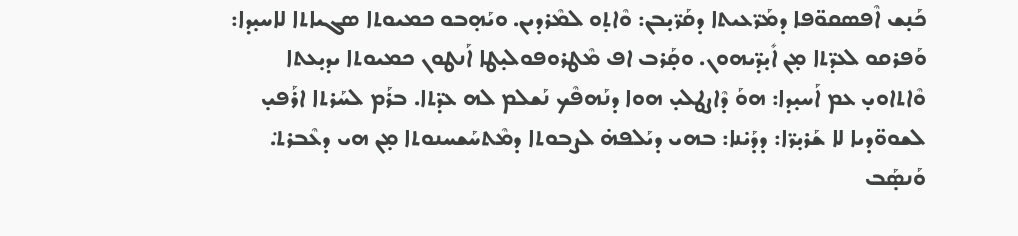ܟܰܢ̣ܫ ܐܶܦܣܩܘ̈ܦܐ ܕܡܰܪ̈ܥܝܬܐ ܕܩܰܪ̈ܝ̣ܒܢ: ܘܶܐܬ̣ܘ ܠܡܶܪܕܝܢ. ܘܝܰܗ̣ܒܘ ܟܡܝܘܬܐ ܣܓܝܐܬܐ ܠܐܚܝ̣ܕܐ: ܘܰܦܪܩܘ ܠܥܕ̈ܬܐ ܡ̣ܢ ܐܺܝ̣ܕ̈ܝܗܘܢ. ܘܩ̣ܰܪܒ ܐܦ ܡܶܛܪܘܦܘܠܝ̣ܛܐ ܐܰܢܛܘܢ ܟܡܝܘܬܐ ܝܕܝ̣ܥܬܐ ܘܶܐܬܐܘܝ̣ ܥܡ ܐܰܚܝ̣ܕܐ: ܗܘܰ ܕܶܐܨܛܠܝ̣ ܗܘܐ ܕܢܰܗܦܶܟ ܢܰܫܠܡ ܠܗ ܥܕ̈ܬܐ. ܒܪܰܡ ܠܚܰܪܬܐ ܐܪܰܦܝ̣ ܠܫܘܘ̈ܕܝܐ ܠܐ ܫܰܪܝ̣ܪ̈ܐ: ܕܕܰܝ̇ܢܐ: ܒܗܝ ܕܝܰܠܦܗ̇ ܠܨܒܘܬܐ ܕܡܶܬܚܰܫܚܢܘܬܐ ܡ̣ܢ ܗܝ ܕܥܶܒܪܬ݀.  ܘܰܢܣ̣ܰܒ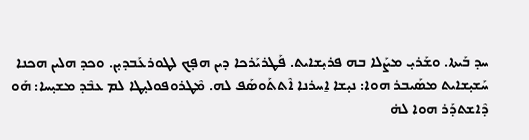ܚܕ ܒܰܝܬܐ. ܘܫܰܪܝ̣ ܡܨܰܠܐ ܒܗ ܦܪܝ̣ܫܐܝܬ. ܦܰܛܪܝܰܪܟܐ ܕܝܢ ܗܦ̣ܟ ܠܛܘܪܥܰܒܕܝ̣ܢ. ܘܟܕ ܗܠܝܢ ܗܟܢܐ ܚܰܫܝ̣ܫܐܝܬ ܡܣܰܝܒܪ ܗܘܐ: ܢܝ̣ܫܐ ܐ̱ܚܪܢܐ ܐܶܬܬܰܘܣܰܦ ܠܗ. ܡܶܛܪܘܦܘܠܝ̣ܛܐ ܠܡ ܥܒܶܕ ܡܫܝ̣ܚܐ: ܗܰܘ ܕܶܐܫܬܕܰܪ ܗܘܐ ܠܗ̇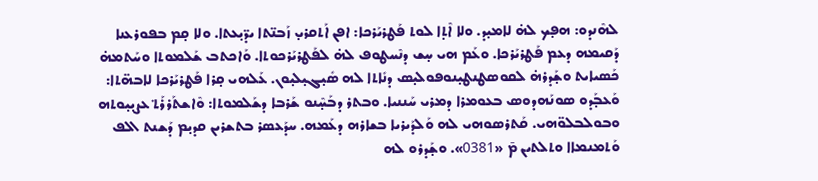ܠܗܶܢܕܘ: ܗܦ̣ܟ ܠܗ̇ ܠܐܡܝ̣ܕ. ܘܠܐ ܐܶܬ̣ܐ ܠܘܬ ܦܰܛܪܝܰܪܟܐ: ܐܦܢ ܐܰܬܩܪܝ̣ ܙܰܒܢ̈ܬܐ ܝܕ̈ܝ̣ܥܬܐ. ܘܠܐ ܩ̣ܡ ܒܦܘܪܥܢܐ ܕܰܩܝܡܗ ܕܥܡ ܦܰܛܪܝܰܪܟܐ. ܘܥܰܡ ܗܝ ܚ̣ܫ ܕܢܶܚܛܘܦ ܠܗ̇ ܠܦܰܛܪܝܰܪܟܘܬܐ. ܘܰܐܟܬܒ ܫܰܠܡܘܬܐ ܘܚܰܬܡܗ̇ ܟܰܣܝܐܝܬ ܘܫ̣ܰܕܪܗ̇ ܠܩܘܣܛܢܛܝ̣ܢܘܦܘܠܝ̣ܣ ܕܢܺܐܬܐ ܠܗ ܣܺܝ̣ܓܝ̣ܠܝ̣ܘܢ. ܥܰܠܗܝ ܩ̣ܪܐ ܦܰܛܪܝܰܪܟܐ ܠܐܒܗ̈ܬܐ: ܘܰܥܒ̣ܰܕܘ ܣܘܢܰܗܕܘܣ ܒܥܘܡܪܐ ܕܡܪܝ ܚܰܢܢܝܐ. ܘܒܬܪ ܕܒܰܚ̣ܶܢܘ ܫܰܪܒܐ ܕܫܰܠܡܘܬܐ: ܘܶܐܫܬܰܪܪܰܬ݀ ܥܨܝ̣ܝ̣ܘܬܗ ܘܒܘܠܒܠܘ̈ܗܝ. ܩܰܬܪܣܘܗܝ ܠܗ ܘܰܠܕܰܝܪܝܐ ܒܫܐܪܗ ܕܥܰܡܗ. ܚܕܰܥܣܪ ܒܬܫܪܝܢ ܩܕܝ̣ܡ ܕܰܫܢܬ ܐܠܦ ܘܰܬܡܢܡܐܐ ܘܬܠܬܝܢ ܡ̄ «0381». ܘܫ̣ܰܕܪܘ ܠܗ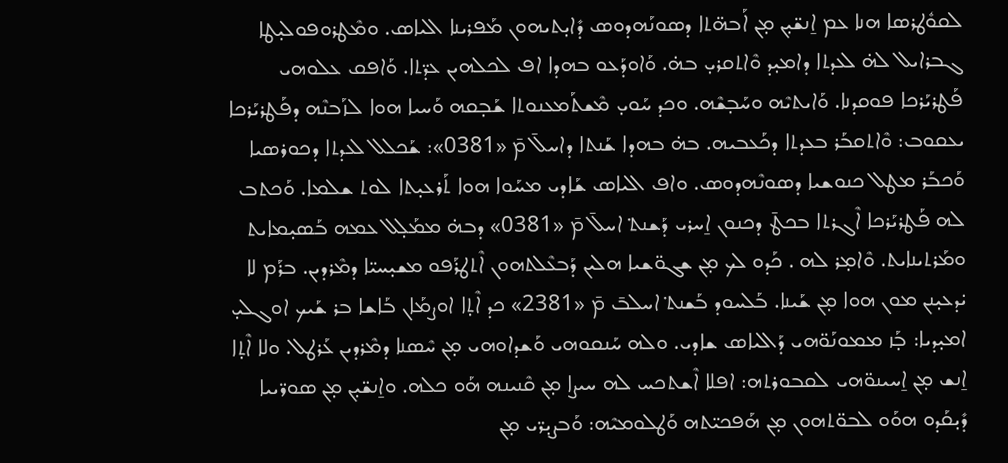ܠܩܘܽܛܪܣܐ ܗܢܐ ܥܡ ܐ̱ܢܫ̈ܝ̣ܢ ܡ̣ܢ ܐܰܒܗ̈ܬܐ ܕܣܘܢܰܗܕܘܣ ܕܺܐܝ̣ܬܝܗܘܢ ܡܰܦܪܝܢܐ ܐܠܝܐܣ. ܘܡܶܛܪܘܦܘܠܝ̣ܛܐ ܓܒܪܐܝܠ ܠܗ̇ ܠܥܕܬܐ ܕܐܡܝ̣ܕ ܘܶܐܬܩܪܝ̣ ܒܗ̇. ܘܰܐܘܕܰܥܘ ܒܗܕܐ ܐܦ ܠܟܠܗܝܢ ܥܕ̈ܬܐ. ܘܰܐܦܩ ܥܠܘܗܝ ܦܰܛܪܝܰܪܟܐ ܦܘܩܕܢܐ. ܘܰܐܝܬܝܶܗ ܘܚܰܒ̣ܫܶܗ. ܘܟܕ ܚܰܘܝ̣ ܡܶܫܬܰܡܥܢܘܬܐ ܫܰܒ̣ܩܗ ܘܰܚܝܐ ܗܘܐ ܠܙܰܒܢܶܗ ܕܦܰܛܪܝܰܪܟܐ ܝܥܩܘܒ: ܘܶܐܬܩܒܰܪ ܒܥܕܬܐ ܕܟܰܥܒܝܗ. ܒܗ̇ ܒܗܕܐ ܫܰܢܬܐ ܕܐܚܠ̄ ܡ̄ «0381»: ܫܰܟܠܠ ܠܥܕܬܐ ܕܟܘܪܣܝܐ ܘܰܟܒܰܪ ܡܛܠ ܟܢܘܫܝܐ ܕܣܘܢܶܗܕܘܣ. ܘܐܦ ܐܠܝܐܣ ܫܰܐܕܝ ܡܚܰܘܐ ܗܘܐ ܬܰܪܥܝ̣ܬܐ ܠܘܬ ܫܠܡܐ. ܘܰܟܬܒ ܠܗ ܦܰܛܪܝܰܪܟܐ ܐܶܓܪܬܐ ܒܟܛ̄ ܕܟܢܘܢ ܐ̱ܚܪܝ ܕܰܫܢܬ݀ ܐܚܠ̄ ܡ̄ «0381» ܕܒܗ̇ ܡܡܰܠ̣ܠ ܥܡܗ ܒܰܣܝ̣ܡܐܝܬ ܘܡܰܪܬܝܢܐܝܬ. ܘܶܐܡ̣ܪ ܠܗ . ܟܰܕܘ ܠܟ ܡ̣ܢ ܫܓܘ̈ܫܝܐ ܗܠܝܢ ܕܰܒܥܶܠܬܗܘܢ ܐܶܬܛܪܰܦܘ ܡܫܝ̣ܚܝ̈ܐ ܕܡܶܪܕܝܢ. ܒܪܰܡ ܠܐ ܝ̇ܕܥܝ̣ܢܢ ܡܘܢ ܗܘܐ ܡ̣ܢ ܫܰܝܢܐ. ܒܰܠܚܘܕ ܒܰܫܢܬ݀ ܐܚܠܒ̄ ܡ̄ «2381» ܟܕ ܐܶܬ̣ܐ ܐܘܨܡܰܐܢ ܒܰܐܫܐ ܒܪ ܫܰܝܟ ܐܘܓܠܝ̣ ܐܡܝ̣ܕܝܐ: ܒ̣ܰܙ ܡܡܘܢܰܘ̈ܗܝ ܕܰܐܠܝܐܣ ܫܐܕܝ. ܘܠܗ ܚܰܢܩܘܗܝ ܘܰܫܕܐܘܗܝ ܡ̣ܢ ܚܶܣܢܐ ܕܡܶܪܕܝܢ ܥܰܪܛܠ. ܘܠܐ ܐܶܬ̣ܐ ܐ̱ܢܫ ܡ̣ܢ ܐ̱ܚܝܢܘ̈ܗܝ ܠܩܒܘܪܬܗ: ܐܦܠܐ ܐܶܫܬܟܚ ܠܗ ܚܝܨܐ ܡ̣ܢ ܩܶܢܝܢܗ ܗܰܘ ܟܠܗ. ܘܐ̱ܢܫ̈ܝ̣ܢ ܡ̣ܢ ܣܘܪ̈ܝܝܐ ܕܺܝ̣ܩܰܕܘ ܗܘܰܘ ܠܒܘ̈ܬܗܘܢ ܡ̣ܢ ܗܰܦܟܝ̈ܬܗ ܘܰܛܠܘܡܝܶܗ: ܘܰܒܨܝ̣ܪ̈ܝ ܡ̣ܢ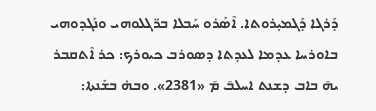ܕܰܪܓܐ ܕܰܓܡܝ̣ܪܘܬܐ. ܐܶܣܰܪܘ ܚܰܒܠܐ ܒܪ̈ܓܠܘܗܝ ܘܢܰܓܕܘܗܝ ܒܐܘܪܚܐ ܥܕܡܐ ܠܥܕܬܐ ܕܣܘܪܒ ܟܝܘܪܟ: ܟܪ ܐܶܬܩܒܪ ܝܗ̄ ܒܐܒ ܕܫܢܬ ܐܚܠܒ̄ ܡ̄ «2381». ܘܒܗ̇ ܒܫܰܢܬܐ: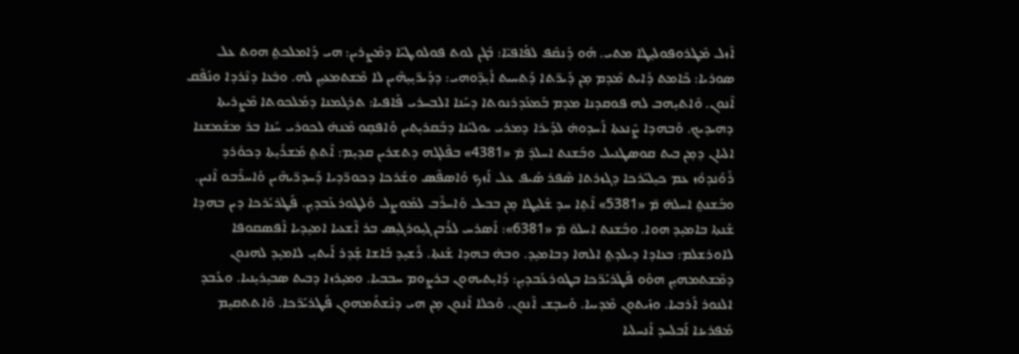ܐܶܙܠ ܡܶܛܪܘܦܘܠܝ̣ܛܐ ܡܬܝ. ܗܰܘ ܕܰܢܩܶܦ ܠܦܰܐܦܝ̈ܐ: ܒܰܓܢ ܠܘܬ ܦܘܠܘܛܝܰܐ ܕܡܶܨܪܝܢ: ܗܝ ܕܰܐܡܠܟܬ݀ ܗܘܬ ܥܠ ܣܘܪܝܐ: ܟܶܐܡܬ ܕܺܐܝܬ ܡܶܕܡ ܡ̣ܢ ܕܰܝܪ̈ܬܐ ܕܰܬܚܝܬ ܐܺܝ̣ܕ̈ܘܗܝ: ܕܕܰܝܪ̈ܝ̣ܝ̣ܗܶܝܢ ܠܐ ܡܶܫܬܡܥܝ̣ܢ ܠܗ. ܘܒ̇ܥܐ ܕܢܶܪܕܐ ܘܢܰܦܶܩ ܐܶܢܘܢ. ܘܶܐܬܝ̣ܗܒ ܠܗ ܦܘܩܕܢܐ ܡܕܡ ܒܰܡܥܰܕܪܢܘܬܐ ܕܚܰܢܐ ܐܠܒܚܪܝ ܦܰܐܦܝܐ: ܬܪܓܡܢܐ ܕܡܰܠܟܘܬܐ ܡܶܨܪܝܬܐ ܕܗܝܕܝܟ. ܘܰܒܗܕܐ ܨܶܢܥܬܐ ܐܰܚܕܘܗ̇ ܠܕܰܝܪܐ ܕܡܪܝ ܝܘܠܝܰܢܐ ܕܒܰܩܪܝ̣ܬܝܢ ܘܰܐܦܩ̣ܘ ܡܶܢܗ̇ ܠܟܘܪܝ ܚܰܢܐ ܒܪ ܡܫܰܡܫܢܐ ܐܠܝܐܢ ܕܡ̣ܢ ܒܝܬ ܩܘܣܛܢܝܠ ܘܒܰܫܢܬ ܐܚܠܕ̄ ܡ̄ «4381» ܒܦܶܠܓܗ ܕܬܫܪܝܢ ܩܕܝ̣ܡ: ܐܶܬܬ݀ ܡܰܫܪܺܝ̣ܬܐ ܕܟܘܽܪܕ ܪܰܘܰܢܕܘܽܙ ܥܡ ܟܝ̣ܠܝܰܪܟܐ ܕܓܙܪܬܐ ܣܶܦܪ ܣܰܝܦ ܥܠ ܐܰܙܟ ܘܰܐܣܦܶܣ ܘܫܰܪܟܐ ܕܟܘܪ̈ܕܝܐ ܕܰܚܕܪ̈ܝܗܶܝܢ ܘܰܐܚܪܶܒܘ ܐܶܢܝܢ. ܘܒܰܫܢܬ݀ ܐܚܠܗ̄ ܡ̄ «5381» ܐܶܬ̣ܐ ܚܕ ܫܰܠܝ̣ܛܐ ܡ̣ܢ ܒܒܝܠ ܘܰܐܚܪܶܒ ܠܡܰܘܨܠ ܘܰܠܛܘܪܥܰܒܕܝ̣ܢ. ܦܰܛܪܝܰܪܟܐ ܕܝܢ ܒܗܕܐ ܫܰܢܬܐ ܒܐܡܝ̣ܕ ܗܘܐ. ܘܒܰܫܢܬ ܐܚܠܘ̄ ܡ̄ «6381»: ܐܰܣܪܚ ܠܪܰܒܢ ܓܝ̣ܘܪܓܝ̣ܣ ܒܪ ܐܶܫܥܝܐ ܐܡܝ̣ܕܝܐ ܐܶܦܣܩܘܦܐ ܠܐܘܪܫܠܡ: ܒܥܐܕܐ ܕܝܠܕܬ݀ ܐܠܗܐ ܕܒܐܡܝ̣ܕ. ܘܒܗ̇ ܒܗܕܐ ܫܰܢܬܐ. ܪܰܫܝ̣ܕ ܒܰܐܫܐ ܫ̣ܰܕܪ ܐܰܝܬܝ̣ ܠܐܡܝ̣ܕ ܠܗܢܘܢ ܕܡܶܫܬܡܗܝ̣ܢ ܗܘܰܘ ܦܰܛܪܝܰܪ̈ܟܐ ܒܛܘܪܥܰܒܕܝ̣ܢ: ܕܺܐܝ̣ܬܝܗܘܢ ܒܪܨܘܡ ܚܒܒܝܐ. ܘܡܝ̣ܪܙܐ ܕܒܝܬ ܣܒܝ̣ܪܝ̣ܢܝܐ. ܘܥܰܒܕ ܐܠܢܘܪ ܐܰܪܒܝܐ. ܘܙܰܝܬܘܢ ܡܶܕܝܝܐ. ܘܰܚܒ̣ܫ ܐܶܢܘܢ. ܘܰܟܠܐ ܐܶܢܘܢ ܡ̣ܢ ܗܝ ܕܢܶܫܬܰܡܗܘܢ ܦܰܛܪܝܰܪ̈ܟܐ. ܘܶܐܬܬܩܝ̣ܡ ܡܰܦܪܝܢܐ ܐܰܒܠܚܕ ܐܰܢܚܠܝܐ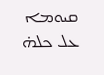ܩܝܘܡܐ ܥܠ ܟܠܗ̇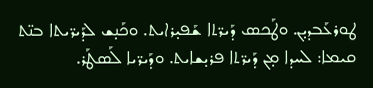ܛܘܪܥܰܒܕܝ̣ܢ. ܘܛܰܟܣ ܕܰܝܪ̈ܬܐ ܫܰܦܝ̣ܪܐܝܬ. ܘܟܰܢ̣ܫ ܠܕܰܝܪ̈ܝܬܐ ܒܢ̈ܬ ܩܝܡܐ: ܠܚܕܐ ܡ̣ܢ ܕܰܝܪ̈ܬܐ ܦܪܝ̣ܫܐܝܬ. ܘܕܰܝܪ̈ܝܐ ܠܰܣܛܰܪ.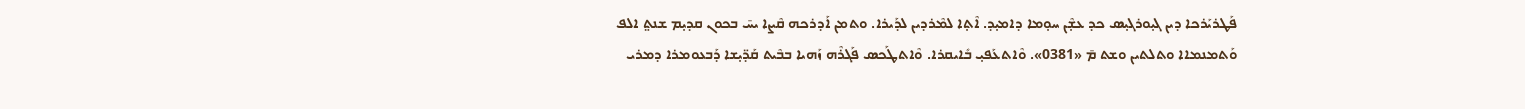ܦܰܛܪܝܰܪܟܐ ܕܝܢ ܓܝ̣ܘܪܓܝ̣ܣ ܟܕ ܥܫ̣ܶܢ ܚܘ̣ܡܐ ܕܐܡܝ̣ܕ. ܐܶܬ̣ܐ ܠܡܶܪܕܝܢ ܠܕܰܝܪܐ. ܘܬܡܢ ܐܰܕܪܟܗ ܩܶܨܐ ܝܚ̄ ܒܟܘܢ ܩܕܝ̣ܡ ܫܢܬ݀ ܐܠܦ ܘܰܬܡܢܡܐܐ ܘܬܠܬܝܢ ܘܫܬ ܡ̄ «0381». ܘܶܐܬܥܰܦܝ̣ ܒܺܐܝܩܪܐ. ܘܶܐܬܛܰܟܣ ܦܰܓܪܶܗ ܙܰܗܝܐ ܒܒܶܝܬ ܩܰܕ̈ܝ̣ܫܐ ܕܰܒܥܘܡܪܐ ܕܡܪܝ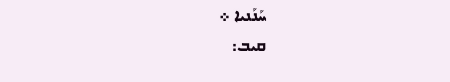ܚܰܢܰܢܝܐ ܀
ܩܝܒ: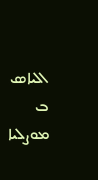ܐܠܝܐܣ ܒ ܡܘܨܠܝܐ